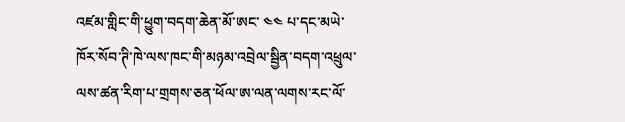འཛམ་གླིང་གི་ཕྱུག་བདག་ཆེན་མོ་ཨང་ ༤༤ པ་དང་མཡེ་ཁོར་སོབ་ཊི་ཁེ་ལས་ཁང་གི་མཉམ་འབྲེལ་སྦྱིན་བདག་འཕྲུལ་ལས་ཚན་རིག་པ་གྲགས་ཅན་ཕོལ་ཨ་ལན་ལགས་རང་ལོ་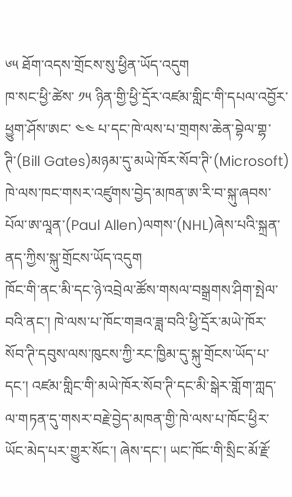༦༥ ཐོག་འདས་གྲོངས་སུ་ཕྱིན་ཡོད་འདུག
ཁ་སང་ཕྱི་ཚེས་ ༡༥ ཉིན་གྱི་ཕྱི་དྲོར་འཛམ་གླིང་གི་དཔལ་འབྱོར་ཕྱུག་ཤོས་ཨང་ ༤༤ པ་དང་ཁེ་ལས་པ་གྲགས་ཆེན་བྷེལ་གྷ་ཊི་(Bill Gates)མཉམ་དུ་མཡེ་ཁོར་སོབ་ཊི་(Microsoft) ཁེ་ལས་ཁང་གསར་འཛུགས་བྱེད་མཁན་ཨ་རི་བ་སྐུ་ཞབས་པོལ་ཨ་ལཱན་(Paul Allen)ལགས་(NHL)ཞེས་པའི་སྐྲན་ནད་ཀྱིས་སྐུ་གྲོངས་ཡོད་འདུག
ཁོང་གི་ནང་མི་དང་ཉེ་འབྲེལ་ཚོས་གསལ་བསྒྲགས་ཤིག་སྤེལ་བའི་ནང་། ཁེ་ལས་པ་ཁོང་གཟའ་ཟླ་བའི་ཕྱི་དྲོར་མཡེ་ཁོར་སོབ་ཊི་དབུས་ལས་ཁུངས་ཀྱི་རང་ཁྱིམ་དུ་སྐུ་གྲོངས་ཡོད་པ་དང་། འཛམ་གླིང་གི་མཡེ་ཁོར་སོབ་ཊི་དང་མི་སྒེར་གློག་ཀླད་ལ་གཏན་དུ་གསར་བརྗེ་བྱེད་མཁན་གྱི་ཁེ་ལས་པ་ཁོང་ཕྱིར་ཡོང་མེད་པར་གྱུར་སོང་། ཞེས་དང་། ཡང་ཁོང་གི་སྲིང་མོ་རྗོ་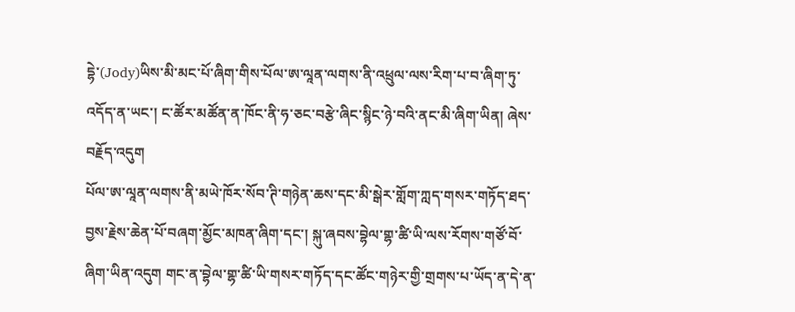དྷེ་(Jody)ཡིས་མི་མང་པོ་ཞིག་གིས་པོལ་ཨ་ལཱན་ལགས་ནི་འཕྲུལ་ལས་རིག་པ་བ་ཞིག་ཏུ་འདོད་ན་ཡང་། ང་ཚོར་མཚོན་ན་ཁོང་ནི་ཧ་ཅང་བརྩེ་ཞིང་སྙིང་ཉེ་བའི་ནང་མི་ཞིག་ཡིན། ཞེས་བརྗོད་འདུག
པོལ་ཨ་ལཱན་ལགས་ནི་མཡེ་ཁོར་སོབ་ཊི་གཉེན་ཆས་དང་མི་སྒེར་གློག་ཀླད་གསར་གཏོད་ཐད་བྱས་རྗེས་ཆེན་པོ་བཞག་མྱོང་མཁན་ཞིག་དང་། སྐུ་ཞབས་བྷེལ་གྷ་ཚི་ཡི་ལས་རོགས་གཙོ་བོ་ཞིག་ཡིན་འདུག གང་ན་བྷེལ་གྷ་ཚི་ཡི་གསར་གཏོད་དང་ཚོང་གཉེར་གྱི་གྲགས་པ་ཡོད་ན་དེ་ན་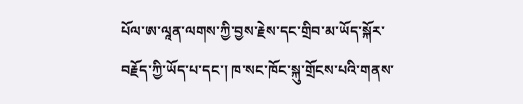པོལ་ཨ་ལཱན་ལགས་ཀྱི་བྱས་རྗེས་དང་གྲིབ་མ་ཡོད་སྐོར་བརྗོད་ཀྱི་ཡོད་པ་དང་། ཁ་སང་ཁོང་སྐུ་གྲོངས་པའི་གནས་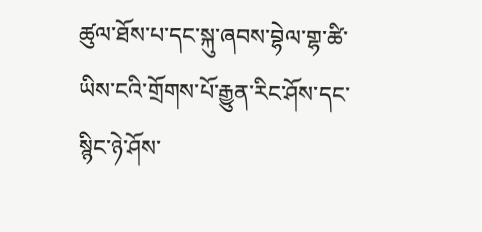ཚུལ་ཐོས་པ་དང་སྐུ་ཞབས་བྷེལ་གྷ་ཚི་ཡིས་ངའི་གྲོགས་པོ་རྒྱུན་རིང་ཤོས་དང་སྙིང་ཉེ་ཤོས་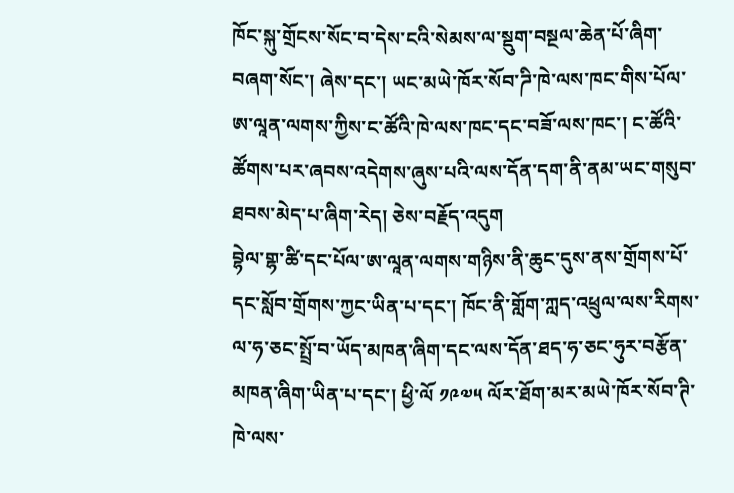ཁོང་སྐུ་གྲོངས་སོང་བ་དེས་ངའི་སེམས་ལ་སྡུག་བསྔལ་ཆེན་པོ་ཞིག་བཞག་སོང་། ཞེས་དང་། ཡང་མཡེ་ཁོར་སོབ་ཌི་ཁེ་ལས་ཁང་གིས་པོལ་ཨ་ལཱན་ལགས་ཀྱིས་ང་ཚོའི་ཁེ་ལས་ཁང་དང་བཟོ་ལས་ཁང་། ང་ཚོའི་ཚོགས་པར་ཞབས་འདེགས་ཞུས་པའི་ལས་དོན་དག་ནི་ནམ་ཡང་གསུབ་ཐབས་མེད་པ་ཞིག་རེད། ཅེས་བརྗོད་འདུག
བྷེལ་གྷ་ཚི་དང་པོལ་ཨ་ལཱན་ལགས་གཉིས་ནི་ཆུང་དུས་ནས་གྲོགས་པོ་དང་སློབ་གྲོགས་ཀྱང་ཡིན་པ་དང་། ཁོང་ནི་གློག་ཀླད་འཕྲུལ་ལས་རིགས་ལ་ཧ་ཅང་སྤྲོ་བ་ཡོད་མཁན་ཞིག་དང་ལས་དོན་ཐད་ཧ་ཅང་ཧུར་བརྩོན་མཁན་ཞིག་ཡིན་པ་དང་། ཕྱི་ལོ ༡༩༧༥ ལོར་ཐོག་མར་མཡེ་ཁོར་སོབ་ཊི་ཁེ་ལས་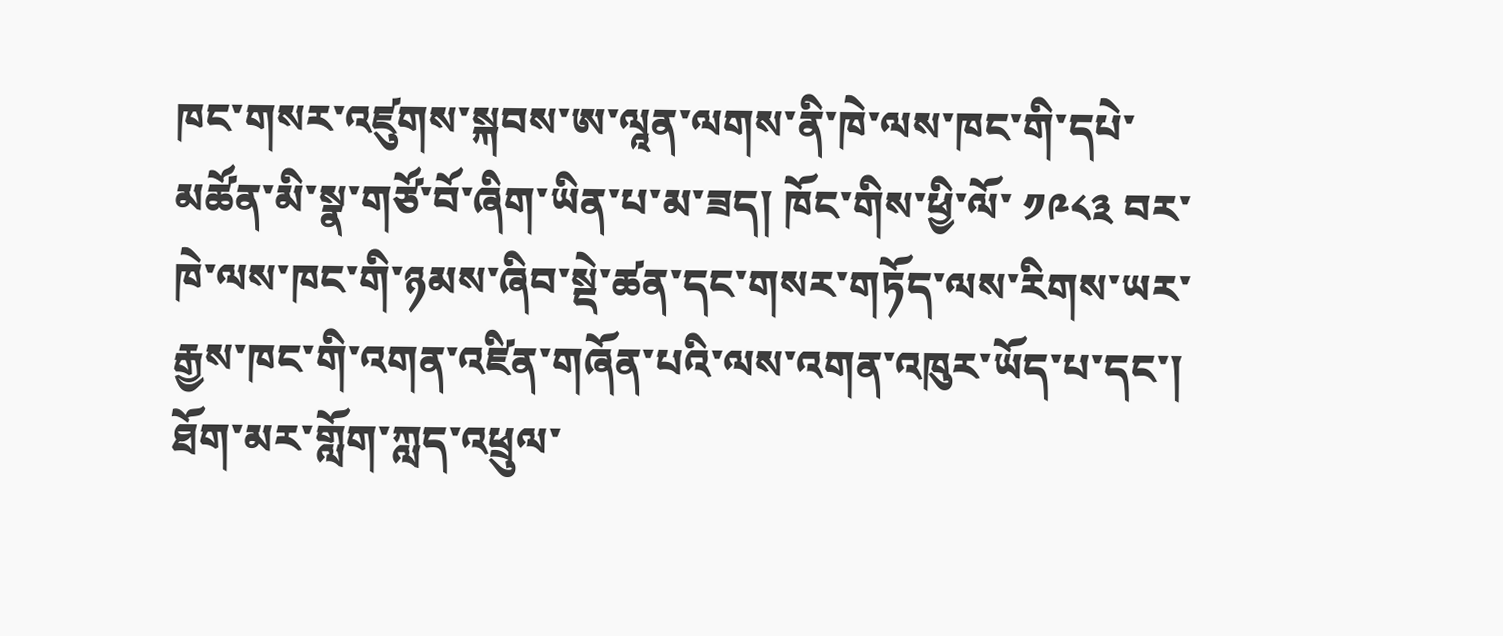ཁང་གསར་འཛུགས་སྐབས་ཨ་ལཱན་ལགས་ནི་ཁེ་ལས་ཁང་གི་དཔེ་མཚོན་མི་སྣ་གཙོ་བོ་ཞིག་ཡིན་པ་མ་ཟད། ཁོང་གིས་ཕྱི་ལོ་ ༡༩༨༣ བར་ཁེ་ལས་ཁང་གི་ཉམས་ཞིབ་སྡེ་ཚན་དང་གསར་གཏོད་ལས་རིགས་ཡར་རྒྱས་ཁང་གི་འགན་འཛིན་གཞོན་པའི་ལས་འགན་འཁུར་ཡོད་པ་དང་། ཐོག་མར་གློག་ཀླད་འཕྲུལ་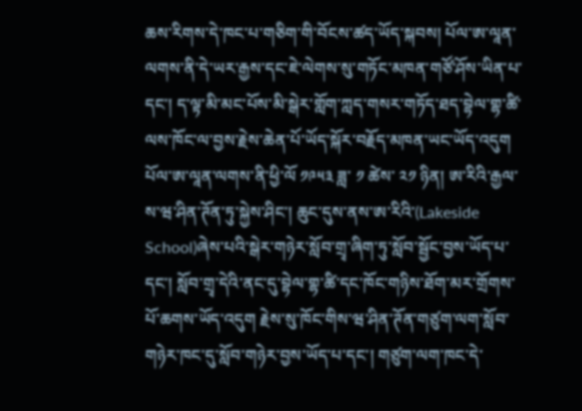ཆས་རིགས་དེ་ཁང་པ་གཅིག་གི་བོངས་ཚད་ཡོད་སྐབས། པོལ་ཨ་ལཱན་ལགས་ནི་དེ་ཡར་རྒྱས་དང་ཇེ་ལེགས་སུ་གཏོང་མཁན་གཙོ་ཤོས་ཡིན་པ་དང་། ད་ལྟ་མི་མང་པོས་མི་སྒེར་གློག་ཀླད་གསར་གཏོད་ཐད་བྷེལ་གྷ་ཚི་ལས་ཁོང་ལ་བྱས་རྗེས་ཆེན་པོ་ཡོད་སྐོར་བརྗོད་མཁན་ཡང་ཡོད་འདུག
པོལ་ཨ་ལཱན་ལགས་ནི་ཕྱི་ལོ ༡༩༥༣ ཟླ་ ༡ ཚེས་ ༢༡ ཉིན། ཨ་རིའི་རྒྱལ་ས་ཝ་ཤིན་ཊོན་ཏུ་སྐྱེས་ཤིང་། ཆུང་དུས་ནས་ཨ་རིའི་(Lakeside School)ཞེས་པའི་སྒེར་གཉེར་སློབ་གྲྭ་ཞིག་ཏུ་སློབ་སྦྱོང་བྱས་ཡོད་པ་དང་། སློབ་གྲྭ་དེའི་ནང་དུ་བྷེལ་གྷ་ཚི་དང་ཁོང་གཉིས་ཐོག་མར་གྲོགས་པོ་ཆགས་ཡོད་འདུག རྗེས་སུ་ཁོང་གིས་ཝ་ཤིན་ཊོན་གཙུག་ལག་སློབ་གཉེར་ཁང་དུ་སློབ་གཉེར་བྱས་ཡོད་པ་དང་། གཙུག་ལག་ཁང་དེ་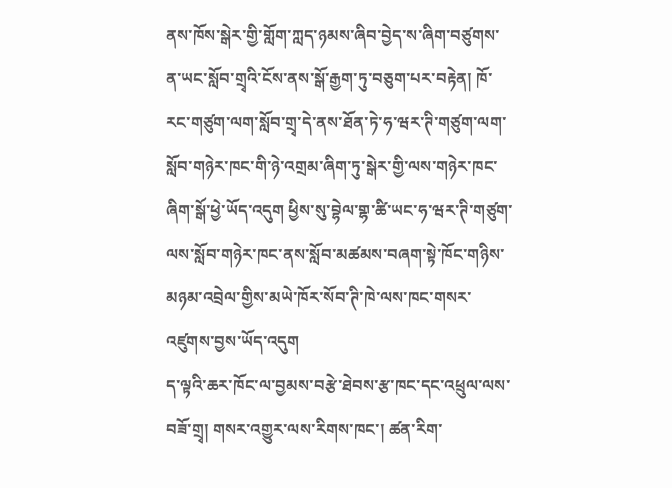ནས་ཁོས་སྒེར་གྱི་གློག་ཀླད་ཉམས་ཞིབ་བྱེད་ས་ཞིག་བཙུགས་ན་ཡང་སློབ་གྲྭའི་ངོས་ནས་སྒོ་རྒྱག་ཏུ་བཅུག་པར་བརྟེན། ཁོ་རང་གཙུག་ལག་སློབ་གྲྭ་དེ་ནས་ཐོན་ཏེ་ཧ་ཝར་ཊི་གཙུག་ལག་སློབ་གཉེར་ཁང་གི་ཉེ་འགྲམ་ཞིག་ཏུ་སྒེར་གྱི་ལས་གཉེར་ཁང་ཞིག་སྒོ་ཕྱེ་ཡོད་འདུག ཕྱིས་སུ་བྷེལ་གྷ་ཚི་ཡང་ཧ་ཝར་ཊི་གཙུག་ལས་སློབ་གཉེར་ཁང་ནས་སློབ་མཚམས་བཞག་སྟེ་ཁོང་གཉིས་མཉམ་འབྲེལ་གྱིས་མཡེ་ཁོར་སོབ་ཊི་ཁེ་ལས་ཁང་གསར་འཛུགས་བྱས་ཡོད་འདུག
ད་ལྟའི་ཆར་ཁོང་ལ་བྱམས་བརྩེ་ཐེབས་རྩ་ཁང་དང་འཕྲུལ་ལས་བཟོ་གྲྭ། གསར་འགྱུར་ལས་རིགས་ཁང་། ཚན་རིག་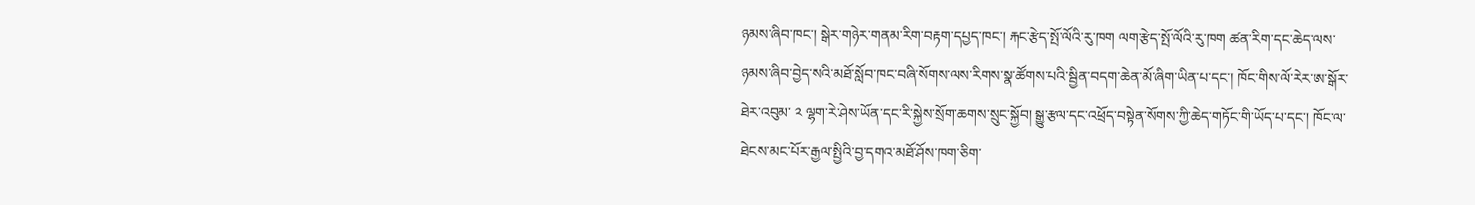ཉམས་ཞིབ་ཁང་། སྒེར་གཉེར་གནམ་རིག་བརྟག་དཔྱད་ཁང་། རྐང་རྩེད་སྤོ་ལོའི་རུ་ཁག ལག་རྩེད་སྤོ་ལོའི་རུ་ཁག ཚན་རིག་དང་ཆེད་ལས་ཉམས་ཞིབ་བྱེད་སའི་མཐོ་སློབ་ཁང་བཞི་སོགས་ལས་རིགས་སྣ་ཚོགས་པའི་སྦྱིན་བདག་ཆེན་མོ་ཞིག་ཡིན་པ་དང་། ཁོང་གིས་ལོ་རེར་ཨ་སྒོར་ཐེར་འབུམ་ ༢ ལྷག་རེ་ཤེས་ཡོན་དང་རི་སྐྱེས་སྲོག་ཆགས་སྲུང་སྐྱོབ། སྒྱུ་རྩལ་དང་འཕྲོད་བསྟེན་སོགས་ཀྱི་ཆེད་གཏོང་གི་ཡོད་པ་དང་། ཁོང་ལ་ཐེངས་མང་པོར་རྒྱལ་སྤྱིའི་བྱ་དགའ་མཐོ་ཤོས་ཁག་ཅིག་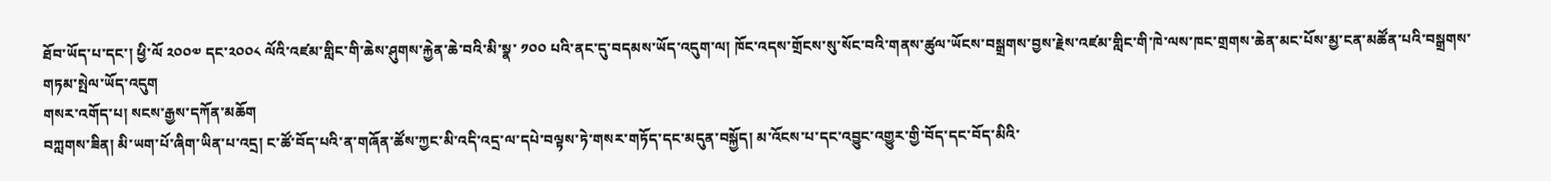ཐོབ་ཡོད་པ་དང་། ཕྱི་ལོ ༢༠༠༧ དང་༢༠༠༨ ལོའི་འཛམ་གླིང་གི་ཆེས་ཤུགས་རྐྱེན་ཆེ་བའི་མི་སྣ་ ༡༠༠ པའི་ནང་དུ་བདམས་ཡོད་འདུག་ལ། ཁོང་འདས་གྲོངས་སུ་སོང་བའི་གནས་ཚུལ་ཡོངས་བསྒྲགས་བྱས་རྗེས་འཛམ་གླིང་གི་ཁེ་ལས་ཁང་གྲགས་ཆེན་མང་པོས་མྱ་ངན་མཚོན་པའི་བསྒྲགས་གཏམ་སྤེལ་ཡོད་འདུག
གསར་འགོད་པ། སངས་རྒྱས་དཀོན་མཆོག
བཀླགས་ཟིན། མི་ཡག་པོ་ཞིག་ཡིན་པ་འདྲ། ང་ཚོ་བོད་པའི་ན་གཞོན་ཚོས་ཀྱང་མི་འདི་འདྲ་ལ་དཔེ་བལྟས་ཏེ་གསར་གཏོད་དང་མདུན་བསྐྱོད། མ་འོངས་པ་དང་འབྱུང་འགྱུར་གྱི་བོད་དང་བོད་མིའི་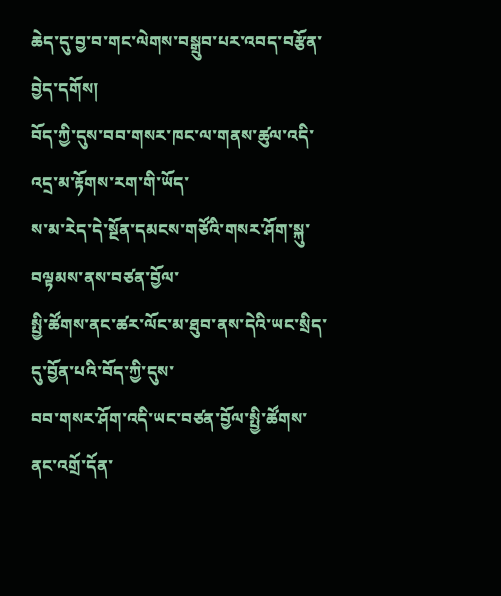ཆེད་དུ་བྱ་བ་གང་ལེགས་བསྒྲུབ་པར་འབད་བརྩོན་བྱེད་དགོས།
བོད་ཀྱི་དུས་བབ་གསར་ཁང་ལ་གནས་ཚུལ་འདི་འདྲ་མ་རྟོགས་རག་གི་ཡོད་
ས་མ་རེད་དེ་སྔོན་དམངས་གཙོའི་གསར་ཤོག་སྐུ་བལྟམས་ནས་བཙན་བྱོལ་
སྤྱི་ཚོགས་ནང་ཚར་ལོང་མ་ཐུབ་ནས་དེའི་ཡང་སྲིད་དུ་བྱོན་པའི་བོད་ཀྱི་དུས་
བབ་གསར་ཤོག་འདི་ཡང་བཙན་བྱོལ་སྤྱི་ཚོགས་ནང་འགྲོ་དོན་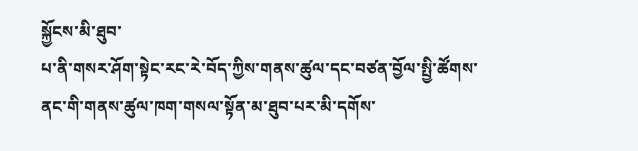སྐྱོངས་མི་ཐུབ་
པ་ནི་གསར་ཤོག་སྟེང་རང་རེ་བོད་ཀྱིས་གནས་ཚུལ་དང་བཙན་བྱོལ་སྤྱི་ཚོགས་
ནང་གི་གནས་ཚུལ་ཁག་གསལ་སྟོན་མ་ཐུབ་པར་མི་དགོས་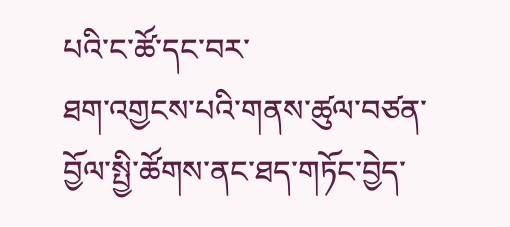པའི་ང་ཚོ་དང་བར་
ཐག་འགྱངས་པའི་གནས་ཚུལ་བཙན་བྱོལ་སྤྱི་ཚོགས་ནང་ཐད་གཏོང་བྱེད་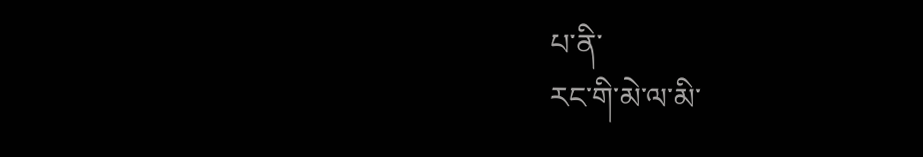པ་ནི་
རང་གི་མེ་ལ་མི་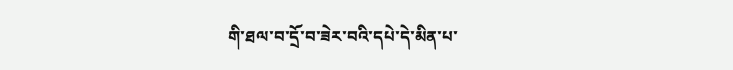གི་ཐལ་བ་དྲོ་བ་ཟེར་བའི་དཔེ་དེ་མིན་པ་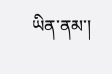ཡིན་ནམ་།